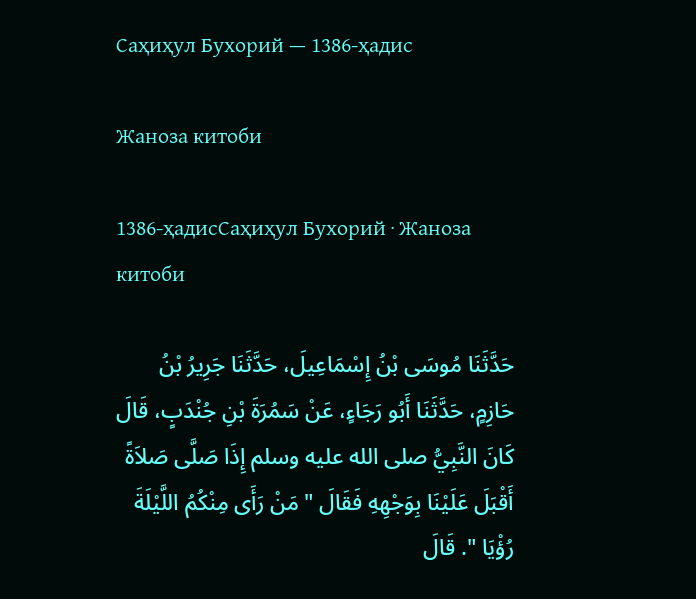Саҳиҳул Бухорий — 1386-ҳадис

Жаноза китоби

1386-ҳадисСаҳиҳул Бухорий · Жаноза китоби

حَدَّثَنَا مُوسَى بْنُ إِسْمَاعِيلَ، حَدَّثَنَا جَرِيرُ بْنُ حَازِمٍ، حَدَّثَنَا أَبُو رَجَاءٍ، عَنْ سَمُرَةَ بْنِ جُنْدَبٍ، قَالَ كَانَ النَّبِيُّ صلى الله عليه وسلم إِذَا صَلَّى صَلاَةً أَقْبَلَ عَلَيْنَا بِوَجْهِهِ فَقَالَ " مَنْ رَأَى مِنْكُمُ اللَّيْلَةَ رُؤْيَا ". قَالَ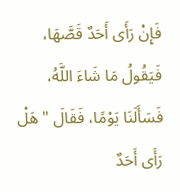فَإِنْ رَأَى أَحَدٌ قَصَّهَا، فَيَقُولُ مَا شَاءَ اللَّهُ، فَسَأَلَنَا يَوْمًا، فَقَالَ " هَلْ رَأَى أَحَدٌ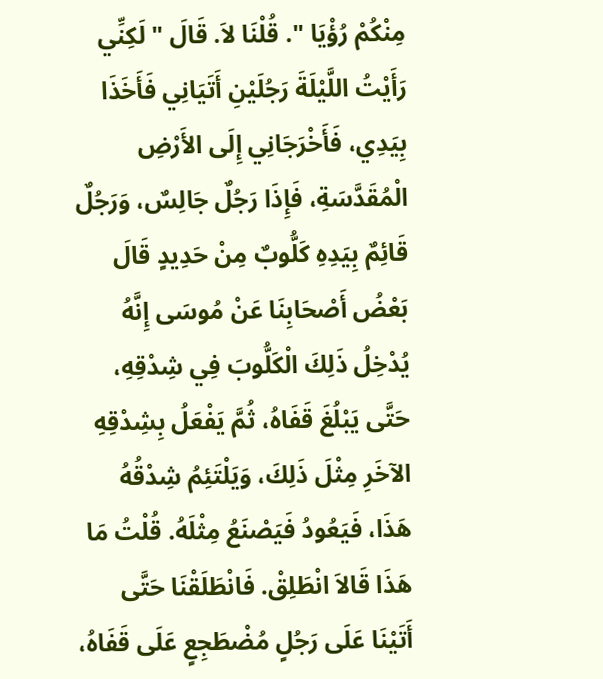مِنْكُمْ رُؤْيَا ". قُلْنَا لاَ. قَالَ " لَكِنِّي رَأَيْتُ اللَّيْلَةَ رَجُلَيْنِ أَتَيَانِي فَأَخَذَا بِيَدِي، فَأَخْرَجَانِي إِلَى الأَرْضِ الْمُقَدَّسَةِ، فَإِذَا رَجُلٌ جَالِسٌ، وَرَجُلٌ قَائِمٌ بِيَدِهِ كَلُّوبٌ مِنْ حَدِيدٍ قَالَ بَعْضُ أَصْحَابِنَا عَنْ مُوسَى إِنَّهُ يُدْخِلُ ذَلِكَ الْكَلُّوبَ فِي شِدْقِهِ، حَتَّى يَبْلُغَ قَفَاهُ، ثُمَّ يَفْعَلُ بِشِدْقِهِ الآخَرِ مِثْلَ ذَلِكَ، وَيَلْتَئِمُ شِدْقُهُ هَذَا، فَيَعُودُ فَيَصْنَعُ مِثْلَهُ. قُلْتُ مَا هَذَا قَالاَ انْطَلِقْ. فَانْطَلَقْنَا حَتَّى أَتَيْنَا عَلَى رَجُلٍ مُضْطَجِعٍ عَلَى قَفَاهُ،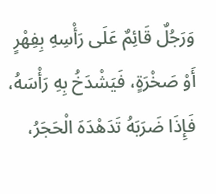وَرَجُلٌ قَائِمٌ عَلَى رَأْسِهِ بِفِهْرٍ أَوْ صَخْرَةٍ، فَيَشْدَخُ بِهِ رَأْسَهُ، فَإِذَا ضَرَبَهُ تَدَهْدَهَ الْحَجَرُ،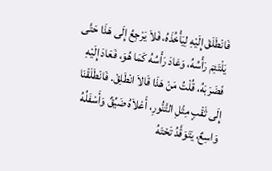فَانْطَلَقَ إِلَيْهِ لِيَأْخُذَهُ، فَلاَ يَرْجِعُ إِلَى هَذَا حَتَّى يَلْتَئِمَ رَأْسُهُ، وَعَادَ رَأْسُهُ كَمَا هُوَ، فَعَادَ إِلَيْهِ فَضَرَبَهُ، قُلْتُ مَنْ هَذَا قَالاَ انْطَلِقْ. فَانْطَلَقْنَا إِلَى ثَقْبٍ مِثْلِ التَّنُّورِ، أَعْلاَهُ ضَيِّقٌ وَأَسْفَلُهُ وَاسِعٌ، يَتَوَقَّدُ تَحْتَهُ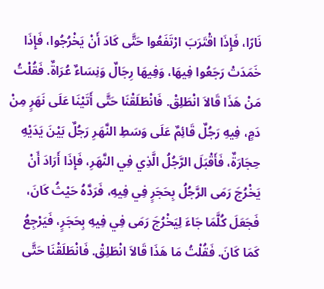نَارًا، فَإِذَا اقْتَرَبَ ارْتَفَعُوا حَتَّى كَادَ أَنْ يَخْرُجُوا، فَإِذَا خَمَدَتْ رَجَعُوا فِيهَا، وَفِيهَا رِجَالٌ وَنِسَاءٌ عُرَاةٌ. فَقُلْتُ مَنْ هَذَا قَالاَ انْطَلِقْ. فَانْطَلَقْنَا حَتَّى أَتَيْنَا عَلَى نَهَرٍ مِنْ دَمٍ، فِيهِ رَجُلٌ قَائِمٌ عَلَى وَسَطِ النَّهَرِ رَجُلٌ بَيْنَ يَدَيْهِ حِجَارَةٌ، فَأَقْبَلَ الرَّجُلُ الَّذِي فِي النَّهَرِ، فَإِذَا أَرَادَ أَنْ يَخْرُجَ رَمَى الرَّجُلُ بِحَجَرٍ فِي فِيهِ، فَرَدَّهُ حَيْثُ كَانَ، فَجَعَلَ كُلَّمَا جَاءَ لِيَخْرُجَ رَمَى فِي فِيهِ بِحَجَرٍ، فَيَرْجِعُ كَمَا كَانَ. فَقُلْتُ مَا هَذَا قَالاَ انْطَلِقْ. فَانْطَلَقْنَا حَتَّى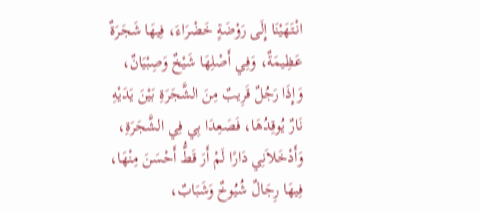انْتَهَيْنَا إِلَى رَوْضَةٍ خَضْرَاءَ، فِيهَا شَجَرَةٌ عَظِيمَةٌ، وَفِي أَصْلِهَا شَيْخٌ وَصِبْيَانٌ، وَإِذَا رَجُلٌ قَرِيبٌ مِنَ الشَّجَرَةِ بَيْنَ يَدَيْهِ نَارٌ يُوقِدُهَا، فَصَعِدَا بِي فِي الشَّجَرَةِ، وَأَدْخَلاَنِي دَارًا لَمْ أَرَ قَطُّ أَحْسَنَ مِنْهَا، فِيهَا رِجَالٌ شُيُوخٌ وَشَبَابٌ،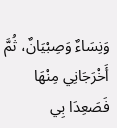وَنِسَاءٌ وَصِبْيَانٌ، ثُمَّ أَخْرَجَانِي مِنْهَا فَصَعِدَا بِي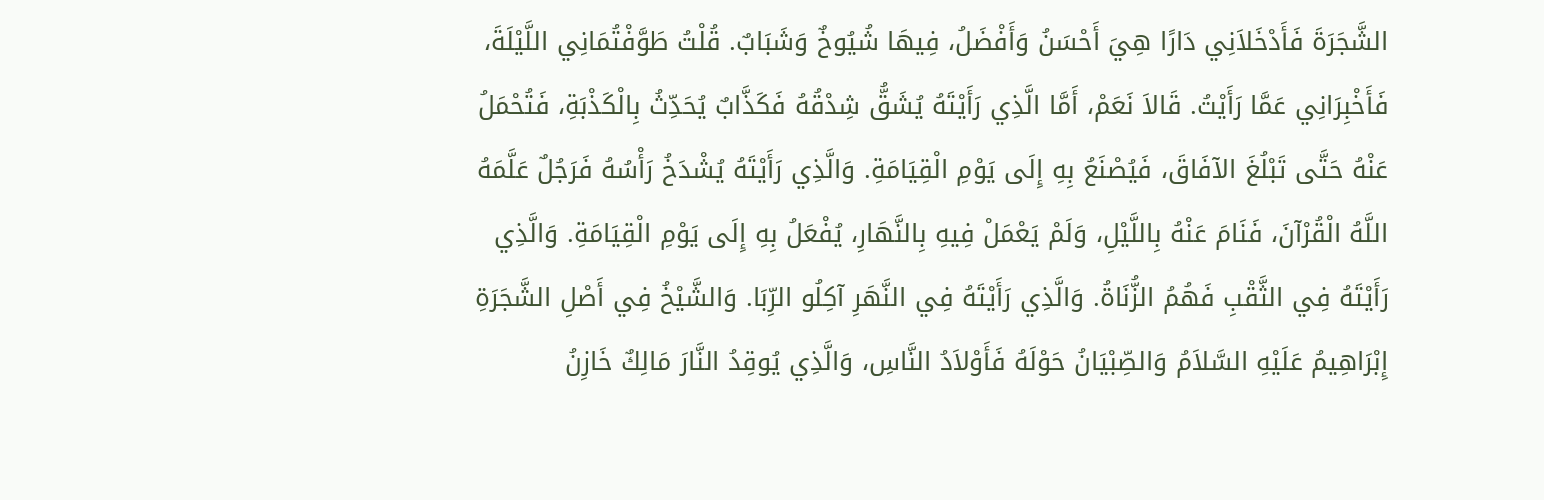الشَّجَرَةَ فَأَدْخَلاَنِي دَارًا هِيَ أَحْسَنُ وَأَفْضَلُ، فِيهَا شُيُوخٌ وَشَبَابٌ. قُلْتُ طَوَّفْتُمَانِي اللَّيْلَةَ، فَأَخْبِرَانِي عَمَّا رَأَيْتُ. قَالاَ نَعَمْ، أَمَّا الَّذِي رَأَيْتَهُ يُشَقُّ شِدْقُهُ فَكَذَّابٌ يُحَدِّثُ بِالْكَذْبَةِ، فَتُحْمَلُ عَنْهُ حَتَّى تَبْلُغَ الآفَاقَ، فَيُصْنَعُ بِهِ إِلَى يَوْمِ الْقِيَامَةِ. وَالَّذِي رَأَيْتَهُ يُشْدَخُ رَأْسُهُ فَرَجُلٌ عَلَّمَهُ اللَّهُ الْقُرْآنَ، فَنَامَ عَنْهُ بِاللَّيْلِ، وَلَمْ يَعْمَلْ فِيهِ بِالنَّهَارِ، يُفْعَلُ بِهِ إِلَى يَوْمِ الْقِيَامَةِ. وَالَّذِي رَأَيْتَهُ فِي الثَّقْبِ فَهُمُ الزُّنَاةُ. وَالَّذِي رَأَيْتَهُ فِي النَّهَرِ آكِلُو الرِّبَا. وَالشَّيْخُ فِي أَصْلِ الشَّجَرَةِ إِبْرَاهِيمُ عَلَيْهِ السَّلاَمُ وَالصِّبْيَانُ حَوْلَهُ فَأَوْلاَدُ النَّاسِ، وَالَّذِي يُوقِدُ النَّارَ مَالِكٌ خَازِنُ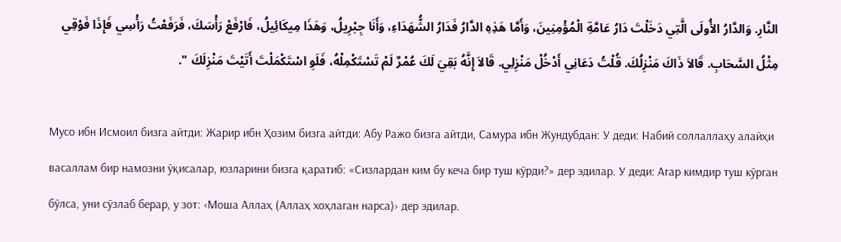النَّارِ. وَالدَّارُ الأُولَى الَّتِي دَخَلْتَ دَارُ عَامَّةِ الْمُؤْمِنِينَ، وَأَمَّا هَذِهِ الدَّارُ فَدَارُ الشُّهَدَاءِ، وَأَنَا جِبْرِيلُ، وَهَذَا مِيكَائِيلُ، فَارْفَعْ رَأْسَكَ، فَرَفَعْتُ رَأْسِي فَإِذَا فَوْقِي مِثْلُ السَّحَابِ. قَالاَ ذَاكَ مَنْزِلُكَ. قُلْتُ دَعَانِي أَدْخُلْ مَنْزِلِي. قَالاَ إِنَّهُ بَقِيَ لَكَ عُمْرٌ لَمْ تَسْتَكْمِلْهُ، فَلَوِ اسْتَكْمَلْتَ أَتَيْتَ مَنْزِلَكَ ".

Мусо ибн Исмоил бизга айтди: Жарир ибн Ҳозим бизга айтди: Абу Ражо бизга айтди, Самура ибн Жундубдан: У деди: Набий соллаллаҳу алайҳи васаллам бир намозни ўқисалар, юзларини бизга қаратиб: «Сизлардан ким бу кеча бир туш кўрди?» дер эдилар. У деди: Агар кимдир туш кўрган бўлса, уни сўзлаб берар, у зот: ‹Моша Аллаҳ (Аллаҳ хоҳлаган нарса)› дер эдилар.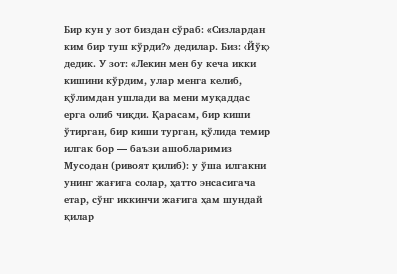Бир кун у зот биздан сўраб: «Сизлардан ким бир туш кўрди?» дедилар. Биз: ‹Йўқ› дедик. У зот: «Лекин мен бу кеча икки кишини кўрдим, улар менга келиб, қўлимдан ушлади ва мени муқаддас ерга олиб чиқди. Қарасам, бир киши ўтирган, бир киши турган, қўлида темир илгак бор — баъзи ашобларимиз Мусодан (ривоят қилиб): у ўша илгакни унинг жағига солар, ҳатто энсасигача етар, сўнг иккинчи жағига ҳам шундай қилар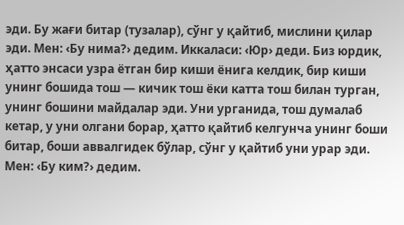эди. Бу жағи битар (тузалар), сўнг у қайтиб, мислини қилар эди. Мен: ‹Бу нима?› дедим. Иккаласи: ‹Юр› деди. Биз юрдик, ҳатто энсаси узра ётган бир киши ёнига келдик, бир киши унинг бошида тош — кичик тош ёки катта тош билан турган, унинг бошини майдалар эди. Уни урганида, тош думалаб кетар, у уни олгани борар, ҳатто қайтиб келгунча унинг боши битар, боши аввалгидек бўлар, сўнг у қайтиб уни урар эди. Мен: ‹Бу ким?› дедим.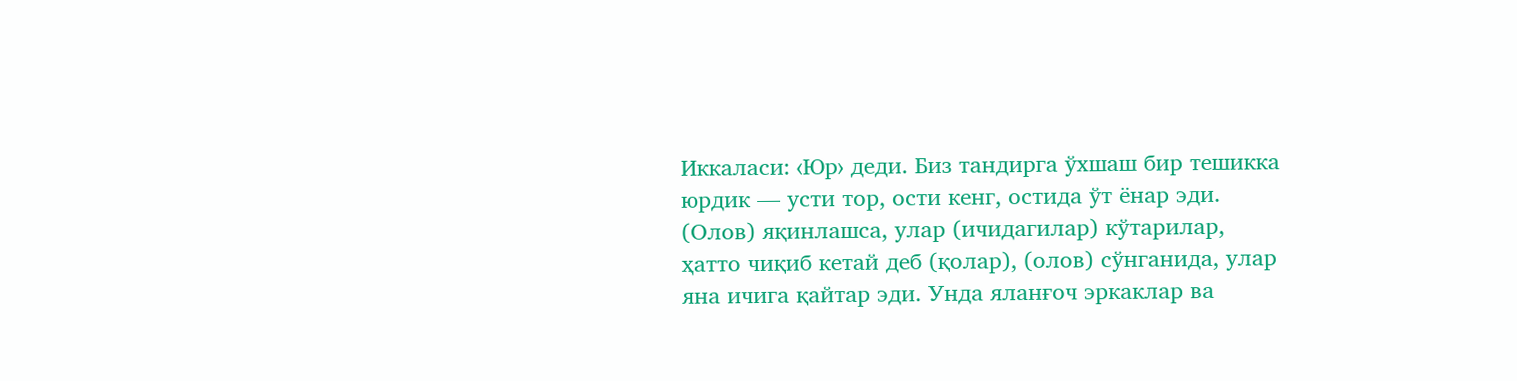Иккаласи: ‹Юр› деди. Биз тандирга ўхшаш бир тешикка юрдик — усти тор, ости кенг, остида ўт ёнар эди. (Олов) яқинлашса, улар (ичидагилар) кўтарилар, ҳатто чиқиб кетай деб (қолар), (олов) сўнганида, улар яна ичига қайтар эди. Унда яланғоч эркаклар ва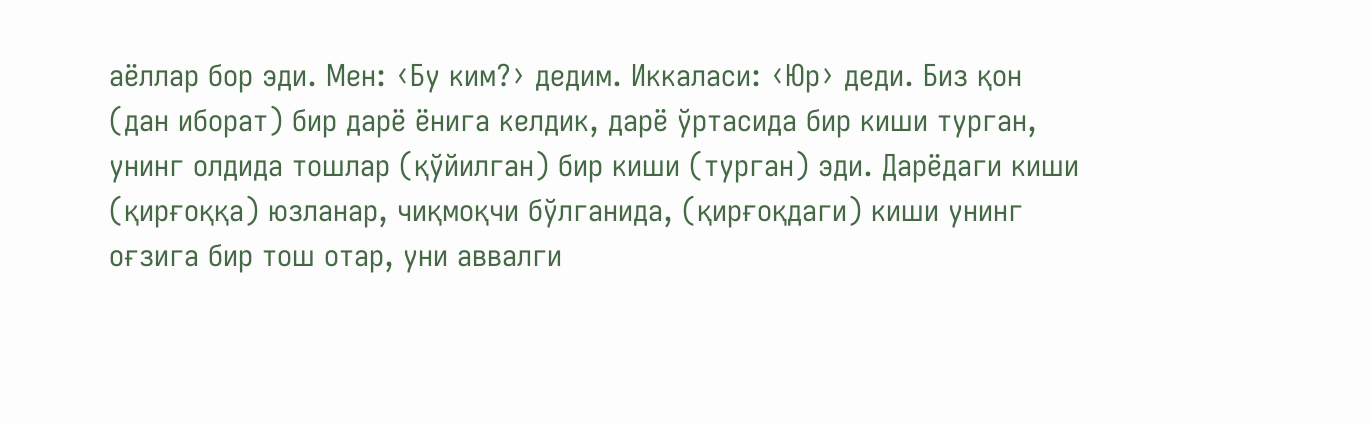аёллар бор эди. Мен: ‹Бу ким?› дедим. Иккаласи: ‹Юр› деди. Биз қон (дан иборат) бир дарё ёнига келдик, дарё ўртасида бир киши турган, унинг олдида тошлар (қўйилган) бир киши (турган) эди. Дарёдаги киши (қирғоққа) юзланар, чиқмоқчи бўлганида, (қирғоқдаги) киши унинг оғзига бир тош отар, уни аввалги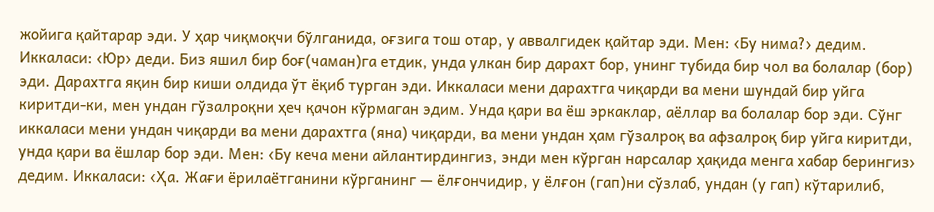жойига қайтарар эди. У ҳар чиқмоқчи бўлганида, оғзига тош отар, у аввалгидек қайтар эди. Мен: ‹Бу нима?› дедим. Иккаласи: ‹Юр› деди. Биз яшил бир боғ(чаман)га етдик, унда улкан бир дарахт бор, унинг тубида бир чол ва болалар (бор) эди. Дарахтга яқин бир киши олдида ўт ёқиб турган эди. Иккаласи мени дарахтга чиқарди ва мени шундай бир уйга киритди-ки, мен ундан гўзалроқни ҳеч қачон кўрмаган эдим. Унда қари ва ёш эркаклар, аёллар ва болалар бор эди. Сўнг иккаласи мени ундан чиқарди ва мени дарахтга (яна) чиқарди, ва мени ундан ҳам гўзалроқ ва афзалроқ бир уйга киритди, унда қари ва ёшлар бор эди. Мен: ‹Бу кеча мени айлантирдингиз, энди мен кўрган нарсалар ҳақида менга хабар берингиз› дедим. Иккаласи: ‹Ҳа. Жағи ёрилаётганини кўрганинг — ёлғончидир, у ёлғон (гап)ни сўзлаб, ундан (у гап) кўтарилиб,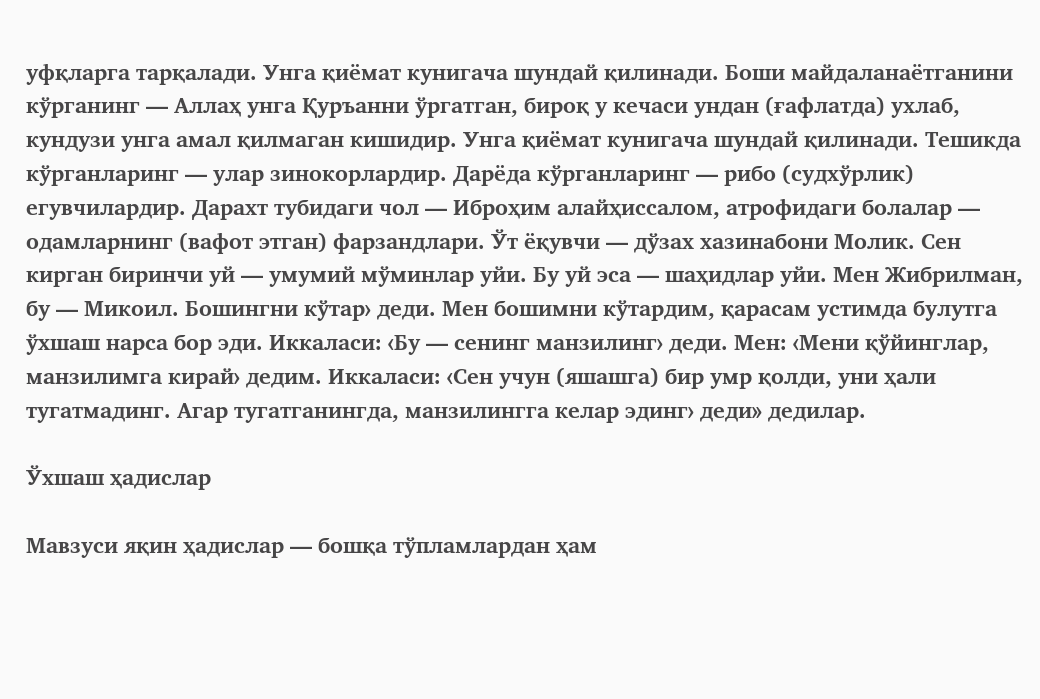уфқларга тарқалади. Унга қиёмат кунигача шундай қилинади. Боши майдаланаётганини кўрганинг — Аллаҳ унга Қуръанни ўргатган, бироқ у кечаси ундан (ғафлатда) ухлаб, кундузи унга амал қилмаган кишидир. Унга қиёмат кунигача шундай қилинади. Тешикда кўрганларинг — улар зинокорлардир. Дарёда кўрганларинг — рибо (судхўрлик) егувчилардир. Дарахт тубидаги чол — Иброҳим алайҳиссалом, атрофидаги болалар — одамларнинг (вафот этган) фарзандлари. Ўт ёқувчи — дўзах хазинабони Молик. Сен кирган биринчи уй — умумий мўминлар уйи. Бу уй эса — шаҳидлар уйи. Мен Жибрилман, бу — Микоил. Бошингни кўтар› деди. Мен бошимни кўтардим, қарасам устимда булутга ўхшаш нарса бор эди. Иккаласи: ‹Бу — сенинг манзилинг› деди. Мен: ‹Мени қўйинглар, манзилимга кирай› дедим. Иккаласи: ‹Сен учун (яшашга) бир умр қолди, уни ҳали тугатмадинг. Агар тугатганингда, манзилингга келар эдинг› деди» дедилар.

Ўхшаш ҳадислар

Мавзуси яқин ҳадислар — бошқа тўпламлардан ҳам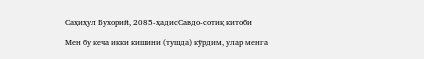Саҳиҳул Бухорий, 2085-ҳадисСавдо-сотиқ китоби

Мен бу кеча икки кишини (тушда) кўрдим, улар менга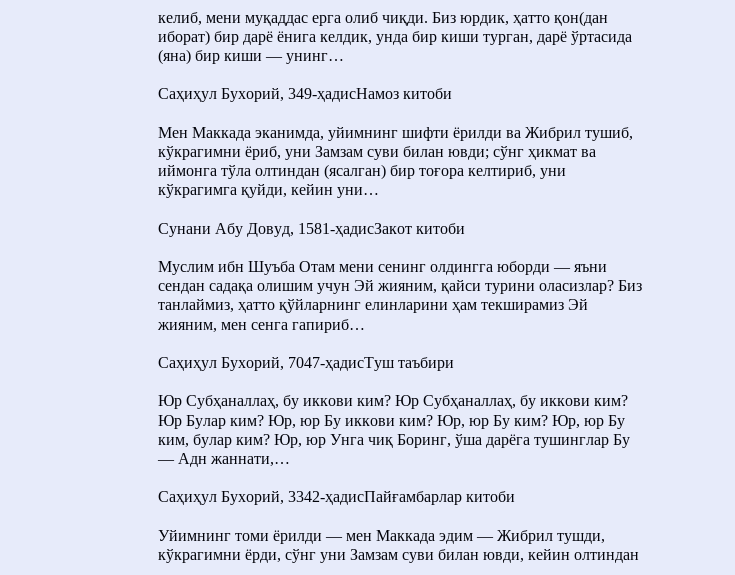келиб, мени муқаддас ерга олиб чиқди. Биз юрдик, ҳатто қон(дан иборат) бир дарё ёнига келдик, унда бир киши турган, дарё ўртасида (яна) бир киши — унинг…

Саҳиҳул Бухорий, 349-ҳадисНамоз китоби

Мен Маккада эканимда, уйимнинг шифти ёрилди ва Жибрил тушиб, кўкрагимни ёриб, уни Замзам суви билан ювди; сўнг ҳикмат ва иймонга тўла олтиндан (ясалган) бир тоғора келтириб, уни кўкрагимга қуйди, кейин уни…

Сунани Абу Довуд, 1581-ҳадисЗакот китоби

Муслим ибн Шуъба Отам мени сенинг олдингга юборди — яъни сендан садақа олишим учун Эй жияним, қайси турини оласизлар? Биз танлаймиз, ҳатто қўйларнинг елинларини ҳам текширамиз Эй жияним, мен сенга гапириб…

Саҳиҳул Бухорий, 7047-ҳадисТуш таъбири

Юр Субҳаналлаҳ, бу иккови ким? Юр Субҳаналлаҳ, бу иккови ким? Юр Булар ким? Юр, юр Бу иккови ким? Юр, юр Бу ким? Юр, юр Бу ким, булар ким? Юр, юр Унга чиқ Боринг, ўша дарёга тушинглар Бу — Адн жаннати,…

Саҳиҳул Бухорий, 3342-ҳадисПайғамбарлар китоби

Уйимнинг томи ёрилди — мен Маккада эдим — Жибрил тушди, кўкрагимни ёрди, сўнг уни Замзам суви билан ювди, кейин олтиндан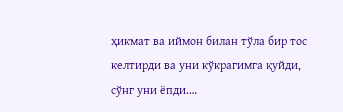ҳикмат ва иймон билан тўла бир тос келтирди ва уни кўкрагимга қуйди, сўнг уни ёпди.…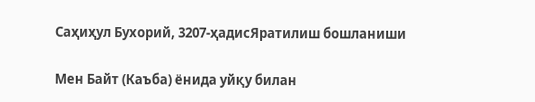Саҳиҳул Бухорий, 3207-ҳадисЯратилиш бошланиши

Мен Байт (Каъба) ёнида уйқу билан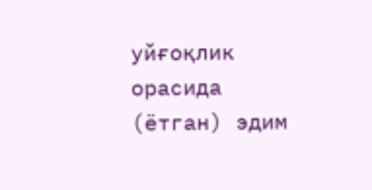уйғоқлик орасида (ётган) эдим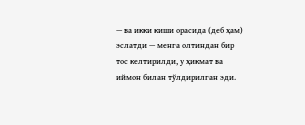— ва икки киши орасида (деб ҳам) эслатди — менга олтиндан бир тос келтирилди, у ҳикмат ва иймон билан тўлдирилган эди.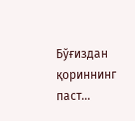Бўғиздан қориннинг паст…